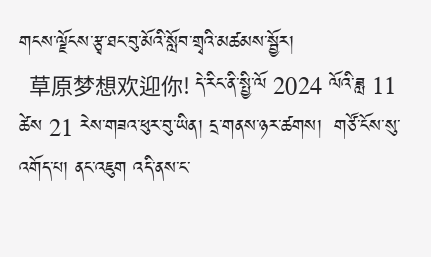གངས་ལྗོངས་རྩྭ་ཐང་བུ་མོའི་སློབ་གྲྭའི་མཚམས་སྦྱོར།
  草原梦想欢迎你! དེ་རིང་ནི་སྤྱི་ལོ 2024 ལོའི་ཟླ 11 ཚེས 21 རེས་གཟའ་ཕུར་བུ་ཡིན། དྲ་གནས་ཉར་ཚགས།  གཙོ་ངོས་སུ་འགོད་པ། ནང་འཇུག འདི་ནས་ང་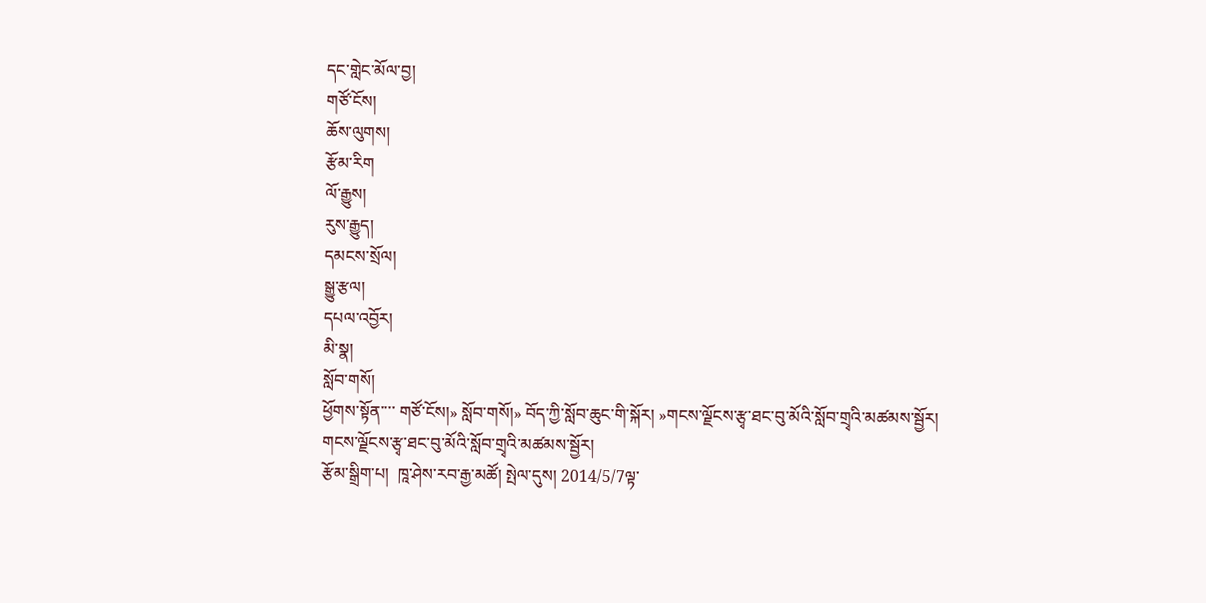དང་གླེང་མོལ་བྱ།
གཙོ་ངོས།
ཆོས་ལུགས།
རྩོམ་རིག
ལོ་རྒྱུས།
རུས་རྒྱུད།
དམངས་སྲོལ།
སྒྱུ་རྩལ།
དཔལ་འབྱོར།
མི་སྣ།
སློབ་གསོ།
ཕྱོགས་སྟོན་་་་ གཙོ་ངོས།» སློབ་གསོ།» བོད་ཀྱི་སློབ་ཆུང་གི་སྐོར། »གངས་ལྗོངས་རྩྭ་ཐང་བུ་མོའི་སློབ་གྲྭའི་མཚམས་སྦྱོར།
གངས་ལྗོངས་རྩྭ་ཐང་བུ་མོའི་སློབ་གྲྭའི་མཚམས་སྦྱོར།
རྩོམ་སྒྲིག་པ།  ཁཱ་ཤེས་རབ་རྒྱ་མཚོ། སྤེལ་དུས། 2014/5/7ལྟ་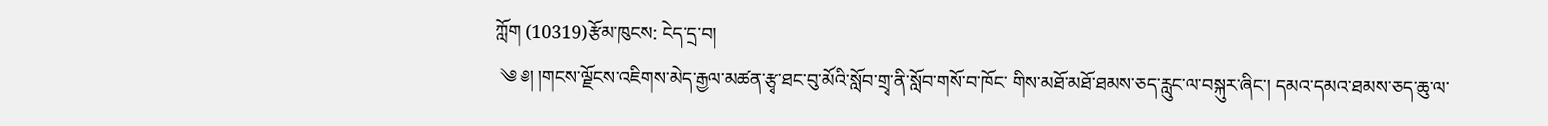ཀློག (10319)རྩོམ་ཁུངས: ངེད་དྲ་བ།
 ༄ ༅། །གངས་ལྗོངས་འཇིགས་མེད་རྒྱལ་མཚན་རྩྭ་ཐང་བུ་མོའི་སློབ་གྲྭ་ནི་སློབ་གསོ་བ་ཁོང་ གིས་མཐོ་མཐོ་ཐམས་ཅད་རླུང་ལ་བསྐུར་ཞིང་། དམའ་དམའ་ཐམས་ཅད་ཆུ་ལ་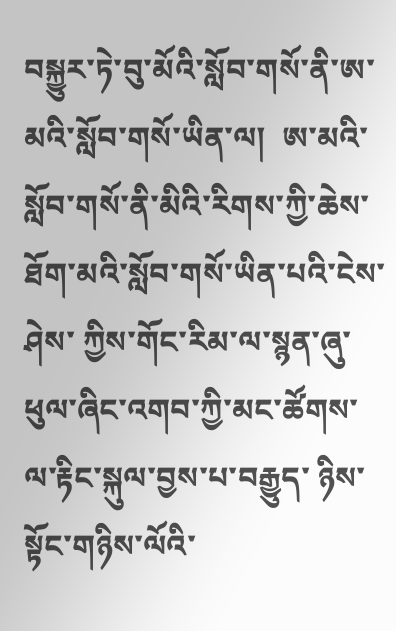བསྐྱུར་ཏེ་བུ་མོའི་སློབ་གསོ་ནི་ཨ་མའི་སློབ་གསོ་ཡིན་ལ།  ཨ་མའི་སློབ་གསོ་ནི་མིའི་རིགས་ཀྱི་ཆེས་ཐོག་མའི་སློབ་གསོ་ཡིན་པའི་ངེས་ཤེས་ ཀྱིས་གོང་རིམ་ལ་སྙན་ཞུ་ཕུལ་ཞིང་འགབ་ཀྱི་མང་ཚོགས་ལ་རྟིང་སྐུལ་བྱས་པ་བརྒྱུད་ ཉིས་སྟོང་གཉིས་ལོའི་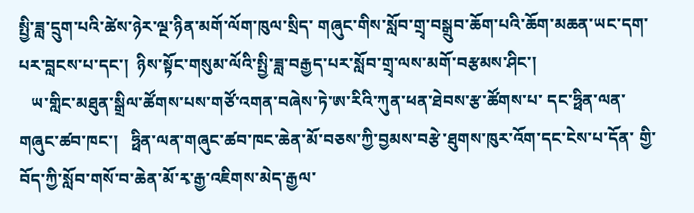སྤྱི་ཟླ་དྲུག་པའི་ཚེས་ཉེར་ལྔ་ཉིན་མགོ་ལོག་ཁུལ་སྲིད་ གཞུང་གིས་སློབ་གྲྭ་བསྒྲུབ་ཆོག་པའི་ཆོག་མཆན་ཡང་དག་པར་བླངས་པ་དང་།  ཉིས་སྟོང་གསུམ་ལོའི་སྤྱི་ཟླ་བརྒྱད་པར་སློབ་གྲྭ་ལས་མགོ་བརྩམས་ཤིང་།
   ཡ་གླིང་མཐུན་སྒྲིལ་ཚོགས་པས་གཙོ་འགན་བཞེས་ཏེ་ཨ་རིའི་ཀུན་ཕན་ཐེབས་རྩ་ཚོགས་པ་ དང་ཧྥིན་ལན་གཞུང་ཚབ་ཁང་།   ཧྥིན་ལན་གཞུང་ཚབ་ཁང་ཆེན་མོ་བཅས་ཀྱི་བྱམས་བརྩེ་ཐུགས་ཁུར་འོག་དང་ངེས་པ་དོན་ གྱི་བོད་ཀྱི་སློབ་གསོ་བ་ཆེན་མོ་རྭ་རྒྱ་འཇིགས་མེད་རྒྱལ་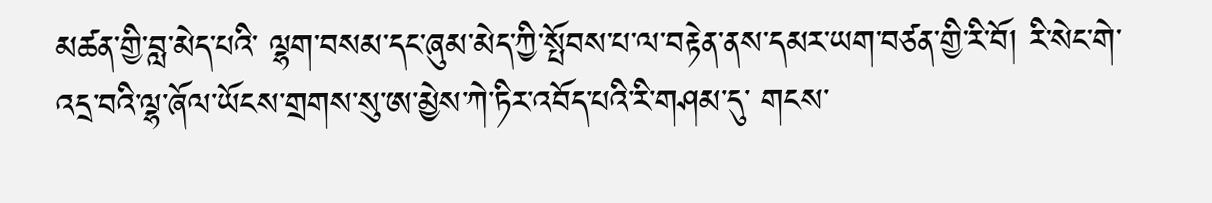མཚན་གྱི་བླ་མེད་པའི་ ལྷག་བསམ་དང་ཞུམ་མེད་ཀྱི་སྤོབས་པ་ལ་བརྟེན་ནས་དམར་ཡག་བཙན་གྱི་རི་བོ། རི་སེང་གེ་འདྲ་བའི་ལྷ་ཞོལ་ཡོངས་གྲགས་སུ་ཨ་མྱེས་ཀེ་ཏིར་འབོད་པའི་རི་གཤམ་དུ་ གངས་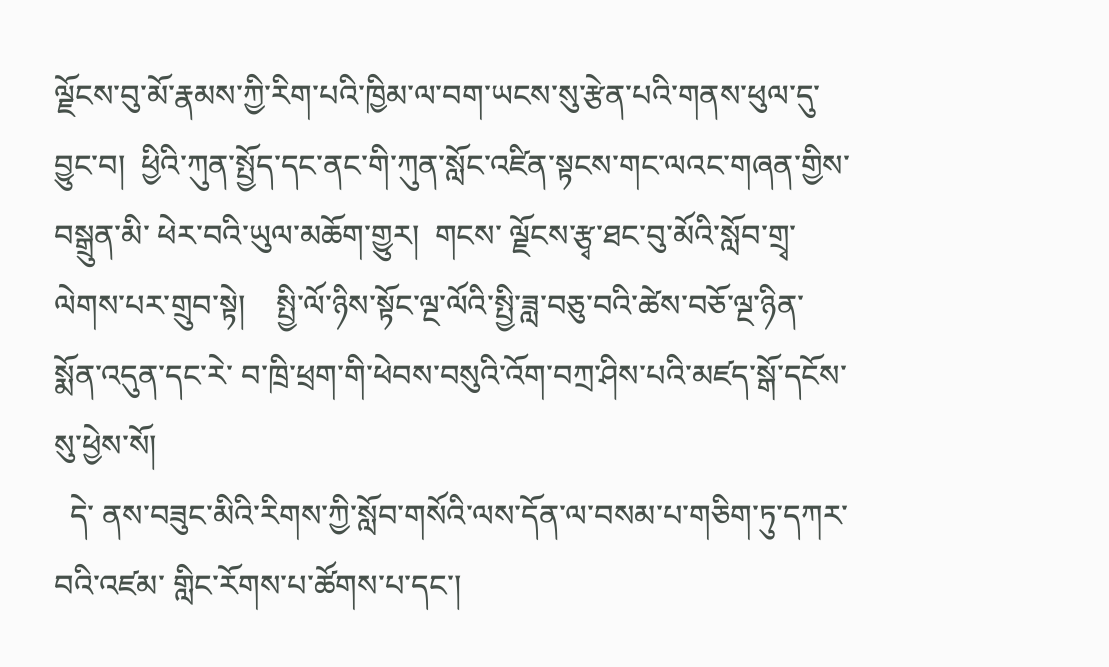ལྗོངས་བུ་མོ་རྣམས་ཀྱི་རིག་པའི་ཁྱིམ་ལ་བག་ཡངས་སུ་རྩེན་པའི་གནས་ཕུལ་དུ་ བྱུང་བ།  ཕྱིའི་ཀུན་སྤྱོད་དང་ནང་གི་ཀུན་སློང་འཛིན་སྟངས་གང་ལའང་གཞན་གྱིས་བསྒྲུན་མི་ ཕེར་བའི་ཡུལ་མཆོག་གྱུར།  གངས་ ལྗོངས་རྩྭ་ཐང་བུ་མོའི་སློབ་གྲྭ་ལེགས་པར་གྲུབ་སྟེ།    སྤྱི་ལོ་ཉིས་སྟོང་ལྔ་ལོའི་སྤྱི་ཟླ་བཅུ་བའི་ཚེས་བཅོ་ལྔ་ཉིན་སྨོན་འདུན་དང་རེ་ བ་ཁྲི་ཕྲག་གི་ཕེབས་བསུའི་འོག་བཀྲ་ཤིས་པའི་མཛད་སྒོ་དངོས་སུ་ཕྱེས་སོ།
  དེ་ ནས་བཟུང་མིའི་རིགས་ཀྱི་སློབ་གསོའི་ལས་དོན་ལ་བསམ་པ་གཅིག་ཏུ་དཀར་བའི་འཛམ་ གླིང་རོགས་པ་ཚོགས་པ་དང་།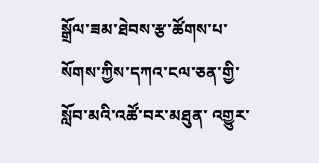སྒྲོལ་ཟམ་ཐེབས་རྩ་ཚོགས་པ་སོགས་ཀྱིས་དཀའ་ངལ་ཅན་གྱི་སློབ་མའི་འཚོ་བར་མཐུན་ འགྱུར་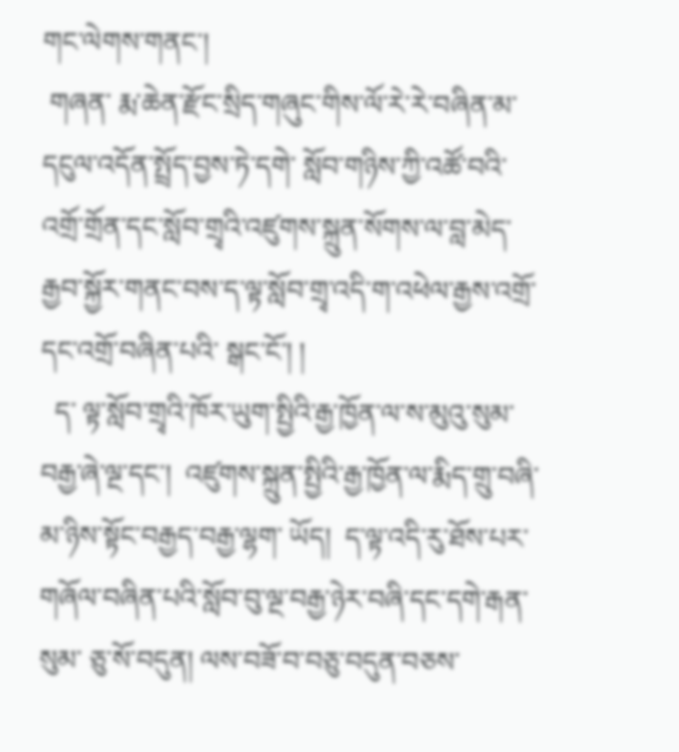གང་ལེགས་གནང་།
 གཞན་ རྨ་ཆེན་རྫོང་སྲིད་གཞུང་གིས་ལོ་རེ་རེ་བཞིན་མ་དངུལ་འདོན་སྤྲོད་བྱས་ཏེ་དགེ་ སློབ་གཉིས་ཀྱི་འཚོ་བའི་འགྲོ་གྲོན་དང་སློབ་གྲྭའི་འཛུགས་སྐྲུན་སོགས་ལ་བླ་མེད་ རྒྱབ་སྐྱོར་གནང་བས་ད་ལྟ་སློབ་གྲྭ་འདི་ག་འཕེལ་རྒྱས་འགྲོ་དང་འགྲོ་བཞིན་པའི་ སྒང་ངོ་། །
  ད་ ལྟ་སློབ་གྲྭའི་ཁོར་ཡུག་སྤྱིའི་རྒྱ་ཁྱོན་ལ་ས་མུའུ་སུམ་བརྒྱ་ཞེ་ལྔ་དང་།  འཛུགས་སྐྲུན་སྤྱིའི་རྒྱ་ཁྱོན་ལ་རྨིད་གྲུ་བཞི་མ་ཉིས་སྟོང་བརྒྱད་བརྒྱ་ལྷག་ ཡོད།  ད་ལྟ་འདི་རུ་ཐོས་པར་གཞོལ་བཞིན་པའི་སློབ་བུ་ལྔ་བརྒྱ་ཉེར་བཞི་དང་དགེ་རྒན་སུམ་ ཅུ་སོ་བདུན། ལས་བཟོ་བ་བཅུ་བདུན་བཅས་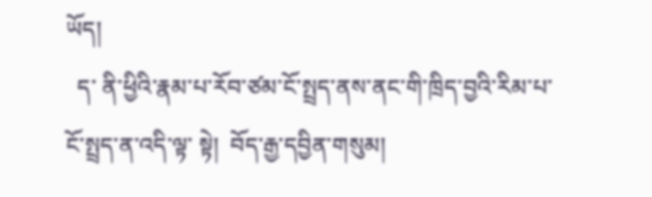ཡོད།
  ད་ ནི་ཕྱིའི་རྣམ་པ་རོབ་ཙམ་ངོ་སྤྲད་ནས་ནང་གི་ཁྲིད་བྱའི་རིམ་པ་ངོ་སྤྲད་ན་འདི་ལྟ་ སྟེ།  བོད་རྒྱ་དབྱིན་གསུམ།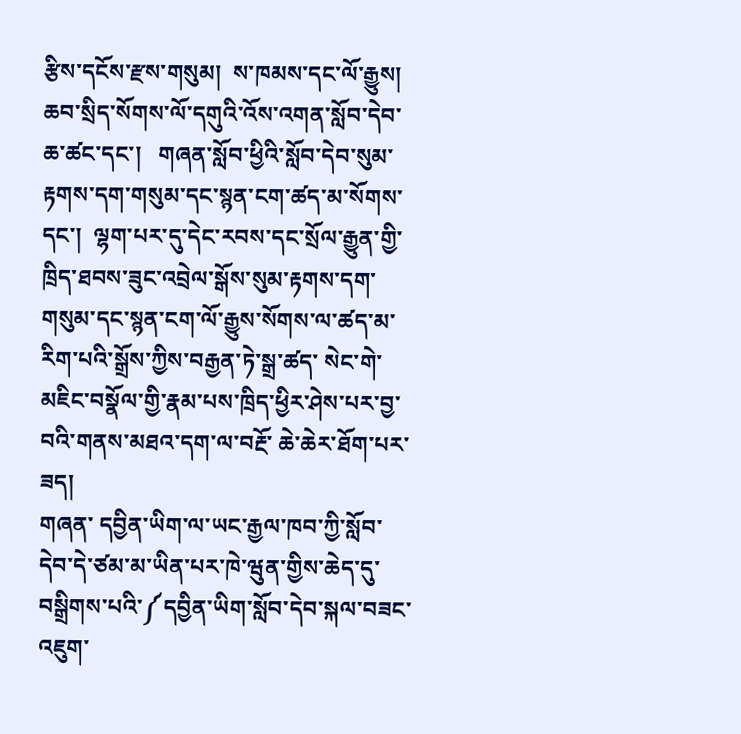རྩིས་དངོས་རྫས་གསུམ།  ས་ཁམས་དང་ལོ་རྒྱུས།     ཆབ་སྲིད་སོགས་ལོ་དགུའི་འོས་འགན་སློབ་དེབ་ཆ་ཚང་དང་།   གཞན་སློབ་ཕྱིའི་སློབ་དེབ་སུམ་རྟགས་དག་གསུམ་དང་སྙན་ངག་ཚད་མ་སོགས་དང་།  ལྷག་པར་དུ་དེང་རབས་དང་སྲོལ་རྒྱུན་གྱི་ཁྲིད་ཐབས་ཟུང་འབྲེལ་སྒོས་སུམ་རྟགས་དག་ གསུམ་དང་སྙན་ངག་ལོ་རྒྱུས་སོགས་ལ་ཚད་མ་རིག་པའི་སྒྲོས་ཀྱིས་བརྒྱན་ཏེ་སྒྲ་ཚད་ སེང་གེ་མཇིང་བསྣོལ་གྱི་རྣམ་པས་ཁྲིད་ཕྱིར་ཤེས་པར་བྱ་བའི་གནས་མཐའ་དག་ལ་བརྔོ་ ཆེ་ཆེར་ཐོག་པར་ཟད།
གཞན་ དབྱིན་ཡིག་ལ་ཡང་རྒྱལ་ཁབ་ཀྱི་སློབ་དེབ་དེ་ཙམ་མ་ཡིན་པར་ཁེ་ཝུན་གྱིས་ཆེད་དུ་ བསྒྲིགས་པའི་༼དབྱིན་ཡིག་སློབ་དེབ་སྐལ་བཟང་འཇུག་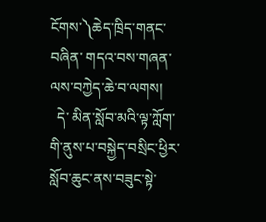ངོགས་༽ཆེད་ཁྲིད་གནང་བཞིན་ གདའ་བས་གཞན་ལས་བཀྱེད་ཆེ་བ་ལགས།
  དེ་ མིན་སློབ་མའི་ལྟ་ཀློག་གི་ནུས་པ་བསྐྱེད་བསྲིང་ཕྱིར་སློབ་ཆུང་ནས་བཟུང་སྟེ་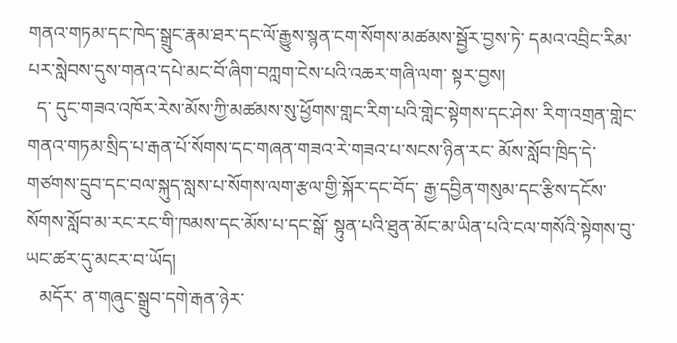གནའ་གཏམ་དང་ཁེད་སྒྲུང་རྣམ་ཐར་དང་ལོ་རྒྱུས་སྙན་ངག་སོགས་མཚམས་སྦྱོར་བྱས་ཏེ་ དམའ་འབྲིང་རིམ་པར་སླེབས་དུས་གནའ་དཔེ་མང་བོ་ཞིག་བཀླག་ངེས་པའི་འཆར་གཞི་ལག་ སྟར་བྱས།
  ད་ དུང་གཟའ་འཁོར་རེས་མོས་ཀྱི་མཚམས་སུ་ཕྱོགས་གླང་རིག་པའི་གླེང་སྟེགས་དང་ཤེས་ རིག་འགྲན་གླེང་གནའ་གཏམ་སྲིད་པ་རྒན་པོ་སོགས་དང་གཞན་གཟའ་རེ་གཟའ་པ་སངས་ཉིན་རང་ མོས་སློབ་ཁྲིད་དེ་གཙགས་དྲུབ་དང་བལ་སྐུད་སླས་པ་སོགས་ལག་རྩལ་གྱི་སྐོར་དང་བོད་ རྒྱ་དབྱིན་གསུམ་དང་རྩིས་དངོས་སོགས་སློབ་མ་རང་རང་གི་ཁམས་དང་མོས་པ་དང་སྒོ་ སྟུན་པའི་ཐུན་མོང་མ་ཡིན་པའི་ངལ་གསོའི་སྟེགས་བུ་ཡང་ཚར་དུ་མངར་བ་ཡོད།
   མདོར་ ན་གཞུང་སྒྲུབ་དགེ་རྒན་ཉེར་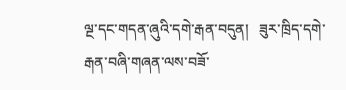ལྔ་དང་གདན་ཞུའི་དགེ་རྒན་བདུན།   ཟུར་ཁྲིད་དགེ་རྒན་བཞི་གཞན་ལས་བཟོ་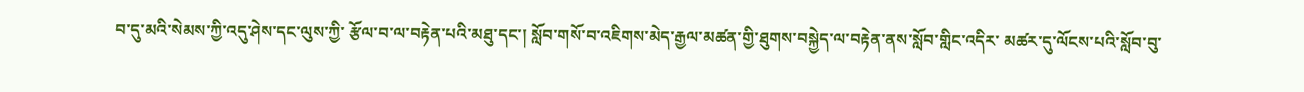བ་དུ་མའི་སེམས་ཀྱི་འདུ་ཤེས་དང་ལུས་ཀྱི་ རྩོལ་བ་ལ་བརྟེན་པའི་མཐུ་དང་། སློབ་གསོ་བ་འཇིགས་མེད་རྒྱལ་མཚན་གྱི་ཐུགས་བསྐྱེད་ལ་བརྟེན་ནས་སློབ་གླིང་འདིར་ མཚར་དུ་ལོངས་པའི་སློབ་བུ་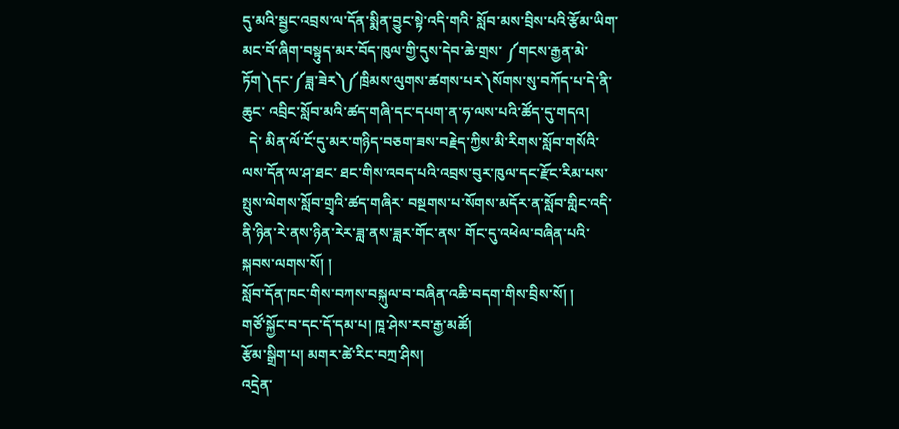དུ་མའི་སྦྱང་འབྲས་ལ་དོན་སྨིན་བྱུང་སྟེ་འདི་གའི་ སློབ་མས་བྲིས་པའི་རྩོམ་ཡིག་མང་བོ་ཞིག་བསྟུད་མར་བོད་ཁུལ་གྱི་དུས་དེབ་ཆེ་གྲས་ ༼གངས་རྒྱན་མེ་ཏོག༽དང་༼ཟླ་ཟེར༽༼ཁྲིམས་ལུགས་ཚགས་པར༽སོགས་སུ་བཀོད་པ་དེ་ནི་ཆུང་ འབྲིང་སློབ་མའི་ཚད་གཞི་དང་དཔག་ན་ཧ་ལས་པའི་ཚོད་དུ་གདའ།
  དེ་ མིན་ལོ་ངོ་དུ་མར་གཉིད་བཅག་ཟས་བརྗེད་ཀྱིས་མི་རིགས་སློབ་གསོའི་ལས་དོན་ལ་ཤ་ཐང་ ཐང་གིས་འབད་པའི་འབྲས་བུར་ཁུལ་དང་རྫོང་རིམ་པས་སྤུས་ལེགས་སློབ་གྲྭའི་ཚད་གཞིར་ བསྔགས་པ་སོགས་མདོར་ན་སློབ་གླིང་འདི་ནི་ཉིན་རེ་ནས་ཉིན་རེར་ཟླ་ནས་ཟླར་གོང་ནས་ གོང་དུ་འཕེལ་བཞིན་པའི་སྐབས་ལགས་སོ། །
སློབ་དོན་ཁང་གིས་བཀས་བསྐུལ་བ་བཞིན་འཆི་བདག་གིས་བྲིས་སོ། །
གཙོ་སྐྱོང་བ་དང་དོ་དམ་པ། ཁཱ་ཤེས་རབ་རྒྱ་མཚོ།
རྩོམ་སྒྲིག་པ། མགར་ཚེ་རིང་བཀྲ་ཤིས།
འདྲེན་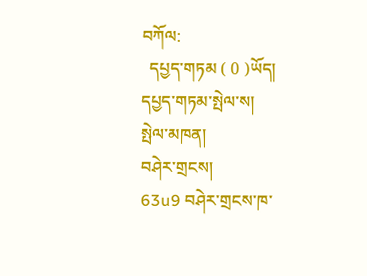བཀོལ:
  དཔྱད་གཏམ ( 0 )ཡོད།
དཔྱད་གཏམ་སྤེལ་ས།
སྤེལ་མཁན།
བཤེར་གྲངས།
63u9 བཤེར་གྲངས་ཁ་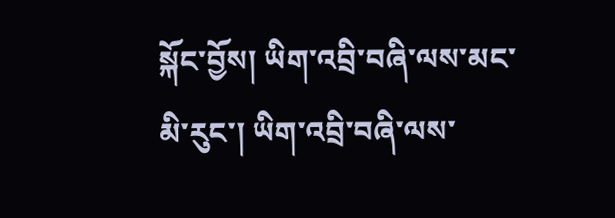སྐོང་བྱོས། ཡིག་འབྲི་བཞི་ལས་མང་མི་རུང་། ཡིག་འབྲི་བཞི་ལས་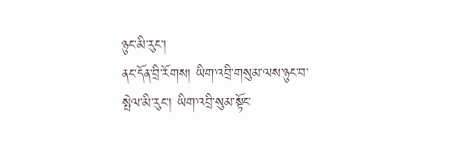ཉུང་མི་རུང་།
ནང་དོན་བྲི་རོགས། ཡིག་འབྲི་གསུམ་ལས་ཉུང་བ་སྤེལ་མི་རུང་། ཡིག་འབྲི་སུམ་སྟོང་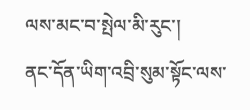ལས་མང་བ་སྤེལ་མི་རུང་།
ནང་དོན་ཡིག་འབྲི་སུམ་སྟོང་ལས་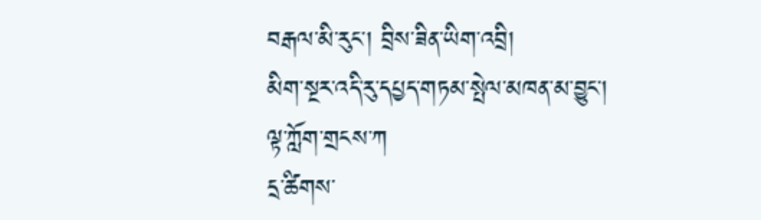བརྒལ་མི་རུང་། བྲིས་ཟིན་ཡིག་འབྲི།
མིག་སྔར་འདི་རུ་དཔྱད་གཏམ་སྤེལ་མཁན་མ་བྱུང་།
ལྟ་ཀློག་གྲངས་ཀ
དྲ་ཚིགས་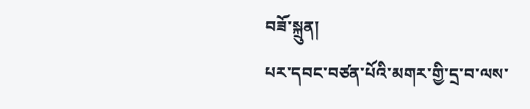བཟོ་སྐྲུན།
པར་དབང་བཙན་པོའི་མགར་གྱི་དྲ་བ་ལས་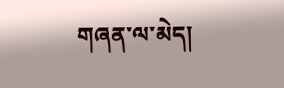གཞན་ལ་མེད།